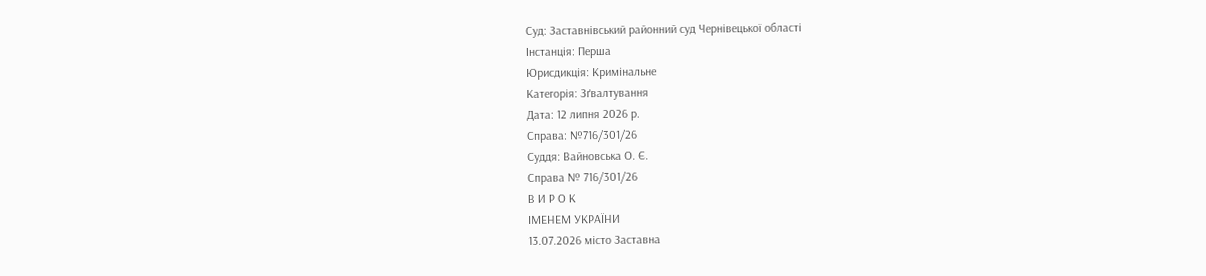Суд: Заставнівський районний суд Чернівецької області
Інстанція: Перша
Юрисдикція: Кримінальне
Категорія: Зґвалтування
Дата: 12 липня 2026 р.
Справа: №716/301/26
Суддя: Вайновська О. Є.
Справа № 716/301/26
В И Р О К
ІМЕНЕМ УКРАЇНИ
13.07.2026 місто Заставна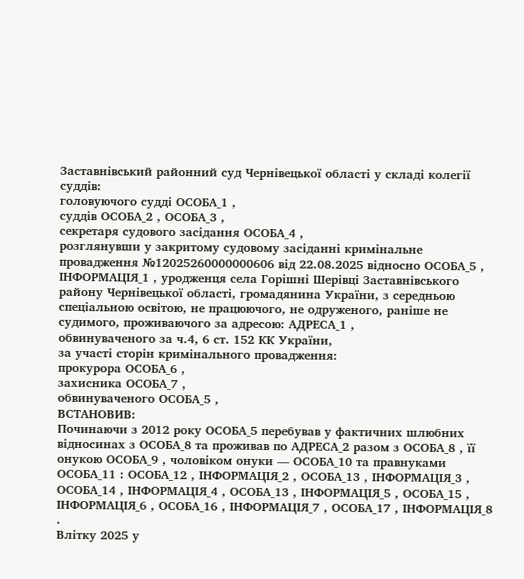Заставнівський районний суд Чернівецької області у складі колегії суддів:
головуючого судді ОСОБА_1 ,
суддів ОСОБА_2 , ОСОБА_3 ,
секретаря судового засідання ОСОБА_4 ,
розглянувши у закритому судовому засіданні кримінальне провадження №12025260000000606 від 22.08.2025 відносно ОСОБА_5 , ІНФОРМАЦІЯ_1 , уродженця села Горішні Шерівці Заставнівського району Чернівецької області, громадянина України, з середньою спеціальною освітою, не працюючого, не одруженого, раніше не судимого, проживаючого за адресою: АДРЕСА_1 ,
обвинуваченого за ч.4, 6 ст. 152 КК України,
за участі сторін кримінального провадження:
прокурора ОСОБА_6 ,
захисника ОСОБА_7 ,
обвинуваченого ОСОБА_5 ,
ВСТАНОВИВ:
Починаючи з 2012 року ОСОБА_5 перебував у фактичних шлюбних відносинах з ОСОБА_8 та проживав по АДРЕСА_2 разом з ОСОБА_8 , її онукою ОСОБА_9 , чоловіком онуки — ОСОБА_10 та правнуками ОСОБА_11 : ОСОБА_12 , ІНФОРМАЦІЯ_2 , ОСОБА_13 , ІНФОРМАЦІЯ_3 , ОСОБА_14 , ІНФОРМАЦІЯ_4 , ОСОБА_13 , ІНФОРМАЦІЯ_5 , ОСОБА_15 , ІНФОРМАЦІЯ_6 , ОСОБА_16 , ІНФОРМАЦІЯ_7 , ОСОБА_17 , ІНФОРМАЦІЯ_8 .
Влітку 2025 у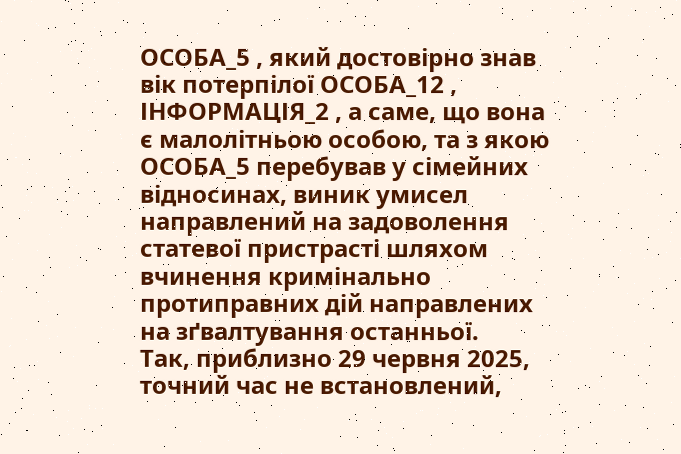ОСОБА_5 , який достовірно знав вік потерпілої ОСОБА_12 , ІНФОРМАЦІЯ_2 , а саме, що вона є малолітньою особою, та з якою ОСОБА_5 перебував у сімейних відносинах, виник умисел направлений на задоволення статевої пристрасті шляхом вчинення кримінально протиправних дій направлених на зґвалтування останньої.
Так, приблизно 29 червня 2025, точний час не встановлений,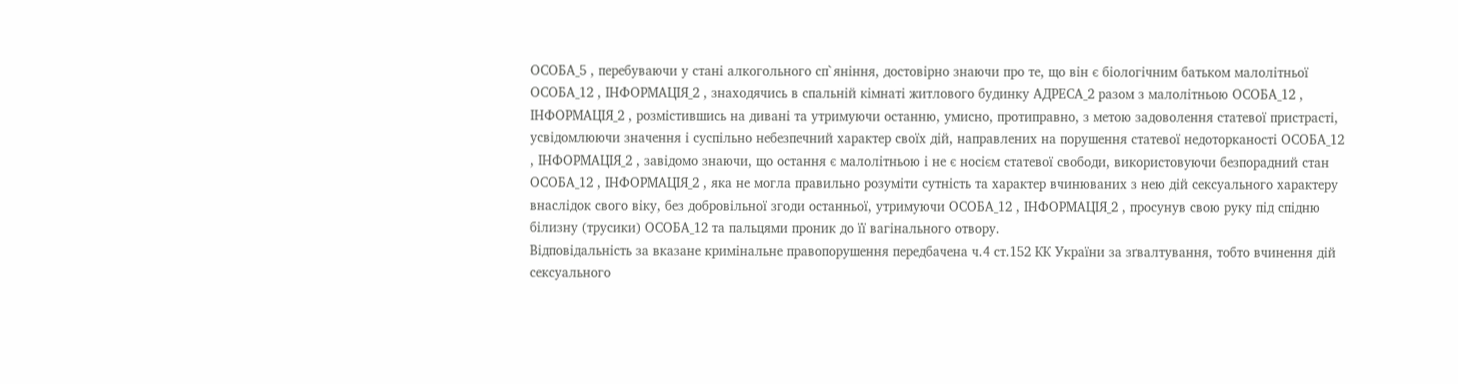ОСОБА_5 , перебуваючи у стані алкогольного сп`яніння, достовірно знаючи про те, що він є біологічним батьком малолітньої ОСОБА_12 , ІНФОРМАЦІЯ_2 , знаходячись в спальній кімнаті житлового будинку АДРЕСА_2 разом з малолітньою ОСОБА_12 , ІНФОРМАЦІЯ_2 , розмістившись на дивані та утримуючи останню, умисно, протиправно, з метою задоволення статевої пристрасті, усвідомлюючи значення і суспільно небезпечний характер своїх дій, направлених на порушення статевої недоторканості ОСОБА_12 , ІНФОРМАЦІЯ_2 , завідомо знаючи, що остання є малолітньою і не є носієм статевої свободи, використовуючи безпорадний стан ОСОБА_12 , ІНФОРМАЦІЯ_2 , яка не могла правильно розуміти сутність та характер вчинюваних з нею дій сексуального характеру внаслідок свого віку, без добровільної згоди останньої, утримуючи ОСОБА_12 , ІНФОРМАЦІЯ_2 , просунув свою руку під спідню білизну (трусики) ОСОБА_12 та пальцями проник до її вагінального отвору.
Відповідальність за вказане кримінальне правопорушення передбачена ч.4 ст.152 КК України за зґвалтування, тобто вчинення дій сексуального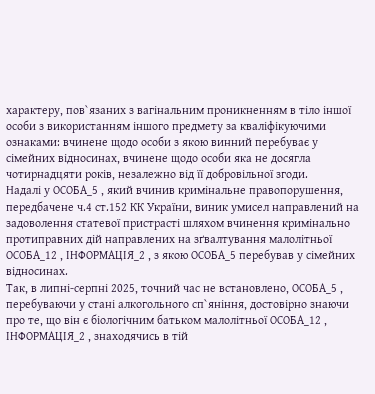характеру, пов`язаних з вагінальним проникненням в тіло іншої особи з використанням іншого предмету за кваліфікуючими ознаками: вчинене щодо особи з якою винний перебуває у сімейних відносинах, вчинене щодо особи яка не досягла чотирнадцяти років, незалежно від її добровільної згоди.
Надалі у ОСОБА_5 , який вчинив кримінальне правопорушення, передбачене ч.4 ст.152 КК України, виник умисел направлений на задоволення статевої пристрасті шляхом вчинення кримінально протиправних дій направлених на зґвалтування малолітньої ОСОБА_12 , ІНФОРМАЦІЯ_2 , з якою ОСОБА_5 перебував у сімейних відносинах.
Так, в липні-серпні 2025, точний час не встановлено, ОСОБА_5 , перебуваючи у стані алкогольного сп`яніння, достовірно знаючи про те, що він є біологічним батьком малолітньої ОСОБА_12 , ІНФОРМАЦІЯ_2 , знаходячись в тій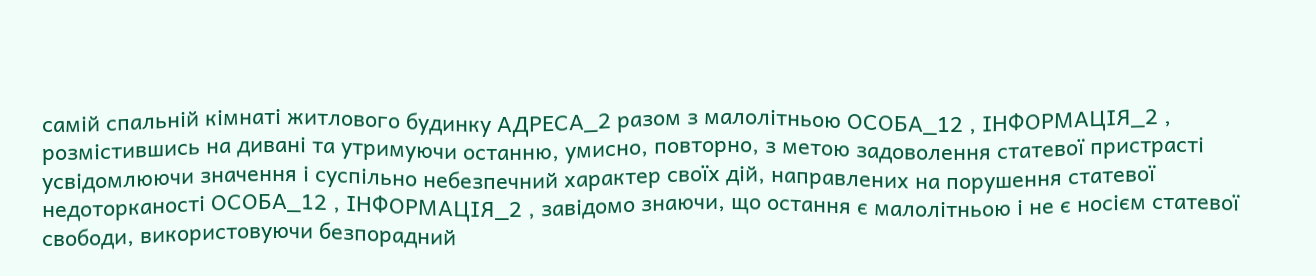самій спальній кімнаті житлового будинку АДРЕСА_2 разом з малолітньою ОСОБА_12 , ІНФОРМАЦІЯ_2 , розмістившись на дивані та утримуючи останню, умисно, повторно, з метою задоволення статевої пристрасті усвідомлюючи значення і суспільно небезпечний характер своїх дій, направлених на порушення статевої недоторканості ОСОБА_12 , ІНФОРМАЦІЯ_2 , завідомо знаючи, що остання є малолітньою і не є носієм статевої свободи, використовуючи безпорадний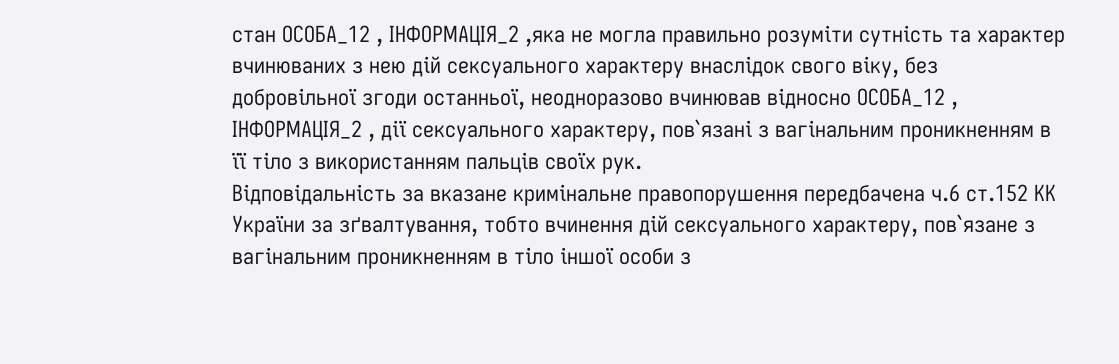стан ОСОБА_12 , ІНФОРМАЦІЯ_2 ,яка не могла правильно розуміти сутність та характер вчинюваних з нею дій сексуального характеру внаслідок свого віку, без добровільної згоди останньої, неодноразово вчинював відносно ОСОБА_12 , ІНФОРМАЦІЯ_2 , дії сексуального характеру, пов`язані з вагінальним проникненням в її тіло з використанням пальців своїх рук.
Відповідальність за вказане кримінальне правопорушення передбачена ч.6 ст.152 КК України за зґвалтування, тобто вчинення дій сексуального характеру, пов`язане з вагінальним проникненням в тіло іншої особи з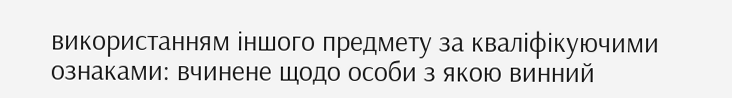використанням іншого предмету за кваліфікуючими ознаками: вчинене щодо особи з якою винний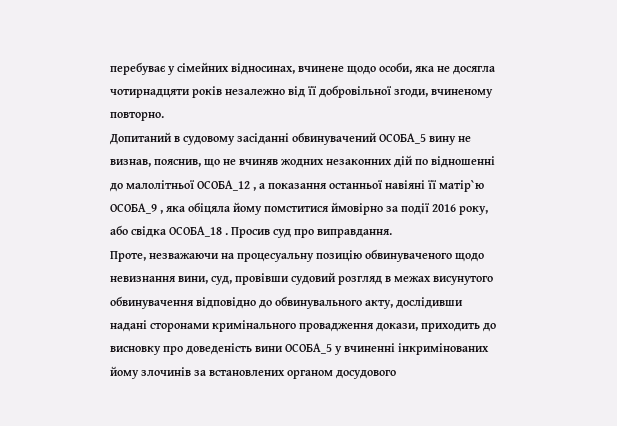перебуває у сімейних відносинах, вчинене щодо особи, яка не досягла чотирнадцяти років незалежно від її добровільної згоди, вчиненому повторно.
Допитаний в судовому засіданні обвинувачений ОСОБА_5 вину не визнав, пояснив, що не вчиняв жодних незаконних дій по відношенні до малолітньої ОСОБА_12 , а показання останньої навіяні її матір`ю ОСОБА_9 , яка обіцяла йому помститися ймовірно за події 2016 року, або свідка ОСОБА_18 . Просив суд про виправдання.
Проте, незважаючи на процесуальну позицію обвинуваченого щодо невизнання вини, суд, провівши судовий розгляд в межах висунутого обвинувачення відповідно до обвинувального акту, дослідивши надані сторонами кримінального провадження докази, приходить до висновку про доведеність вини ОСОБА_5 у вчиненні інкримінованих йому злочинів за встановлених органом досудового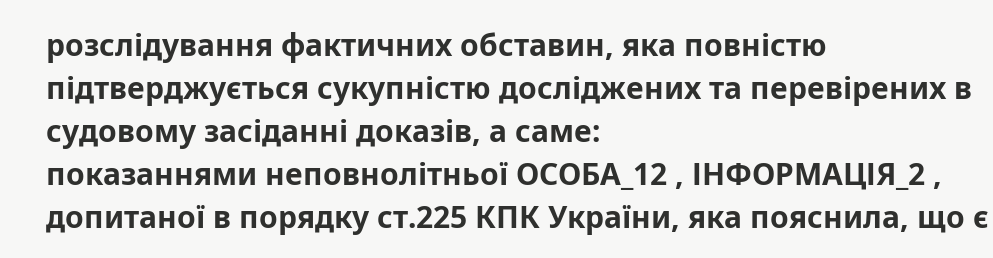розслідування фактичних обставин, яка повністю підтверджується сукупністю досліджених та перевірених в судовому засіданні доказів, а саме:
показаннями неповнолітньої ОСОБА_12 , ІНФОРМАЦІЯ_2 , допитаної в порядку ст.225 КПК України, яка пояснила, що є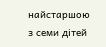найстаршою з семи дітей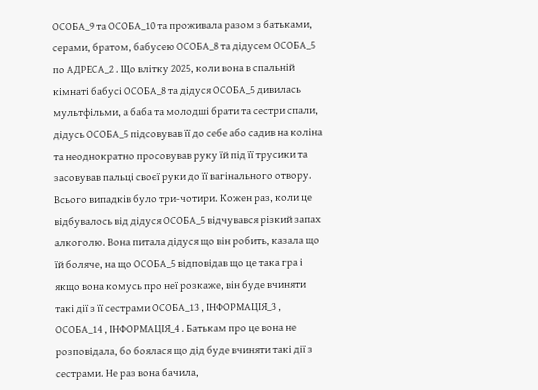ОСОБА_9 та ОСОБА_10 та проживала разом з батьками, серами, братом, бабусею ОСОБА_8 та дідусем ОСОБА_5 по АДРЕСА_2 . Що влітку 2025, коли вона в спальній кімнаті бабусі ОСОБА_8 та дідуся ОСОБА_5 дивилась мультфільми, а баба та молодші брати та сестри спали, дідусь ОСОБА_5 підсовував її до себе або садив на коліна та неоднократно просовував руку їй під її трусики та засовував пальці своєї руки до її вагінального отвору. Всього випадків було три-чотири. Кожен раз, коли це відбувалось від дідуся ОСОБА_5 відчувався різкий запах алкоголю. Вона питала дідуся що він робить, казала що їй боляче, на що ОСОБА_5 відповідав що це така гра і якщо вона комусь про неї розкаже, він буде вчиняти такі дії з її сестрами ОСОБА_13 , ІНФОРМАЦІЯ_3 , ОСОБА_14 , ІНФОРМАЦІЯ_4 . Батькам про це вона не розповідала, бо боялася що дід буде вчиняти такі дії з сестрами. Не раз вона бачила,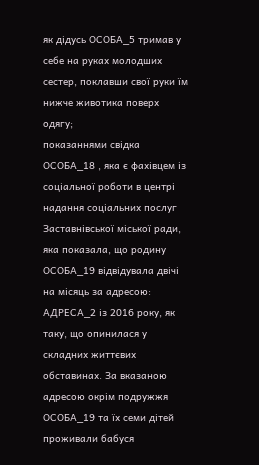як дідусь ОСОБА_5 тримав у себе на руках молодших сестер, поклавши свої руки їм нижче животика поверх одягу;
показаннями свідка ОСОБА_18 , яка є фахівцем із соціальної роботи в центрі надання соціальних послуг Заставнівської міської ради, яка показала, що родину ОСОБА_19 відвідувала двічі на місяць за адресою: АДРЕСА_2 із 2016 року, як таку, що опинилася у складних життєвих обставинах. За вказаною адресою окрім подружжя ОСОБА_19 та їх семи дітей проживали бабуся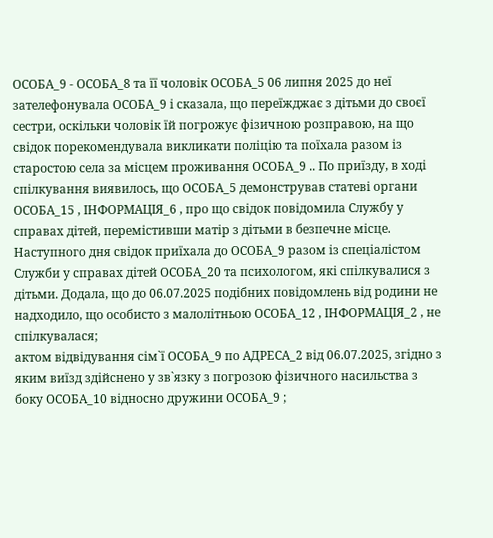ОСОБА_9 - ОСОБА_8 та її чоловік ОСОБА_5 06 липня 2025 до неї зателефонувала ОСОБА_9 і сказала, що переїжджає з дітьми до своєї сестри, оскільки чоловік їй погрожує фізичною розправою, на що свідок порекомендувала викликати поліцію та поїхала разом із старостою села за місцем проживання ОСОБА_9 .. По приїзду, в ході спілкування виявилось, що ОСОБА_5 демонстрував статеві органи ОСОБА_15 , ІНФОРМАЦІЯ_6 , про що свідок повідомила Службу у справах дітей, перемістивши матір з дітьми в безпечне місце. Наступного дня свідок приїхала до ОСОБА_9 разом із спеціалістом Служби у справах дітей ОСОБА_20 та психологом, які спілкувалися з дітьми. Додала, що до 06.07.2025 подібних повідомлень від родини не надходило, що особисто з малолітньою ОСОБА_12 , ІНФОРМАЦІЯ_2 , не спілкувалася;
актом відвідування сім`ї ОСОБА_9 по АДРЕСА_2 від 06.07.2025, згідно з яким виїзд здійснено у зв`язку з погрозою фізичного насильства з боку ОСОБА_10 відносно дружини ОСОБА_9 ;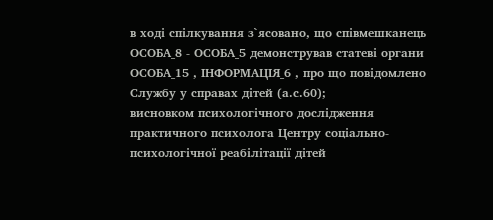в ході спілкування з`ясовано, що співмешканець ОСОБА_8 - ОСОБА_5 демонстрував статеві органи ОСОБА_15 , ІНФОРМАЦІЯ_6 , про що повідомлено Службу у справах дітей (а.с.60);
висновком психологічного дослідження практичного психолога Центру соціально-психологічної реабілітації дітей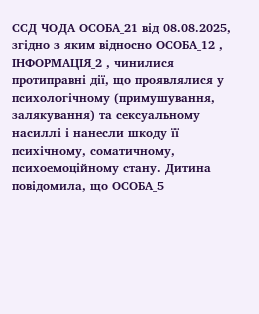ССД ЧОДА ОСОБА_21 від 08.08.2025, згідно з яким відносно ОСОБА_12 , ІНФОРМАЦІЯ_2 , чинилися протиправні дії, що проявлялися у психологічному (примушування, залякування) та сексуальному насиллі і нанесли шкоду її психічному, соматичному, психоемоційному стану. Дитина повідомила, що ОСОБА_5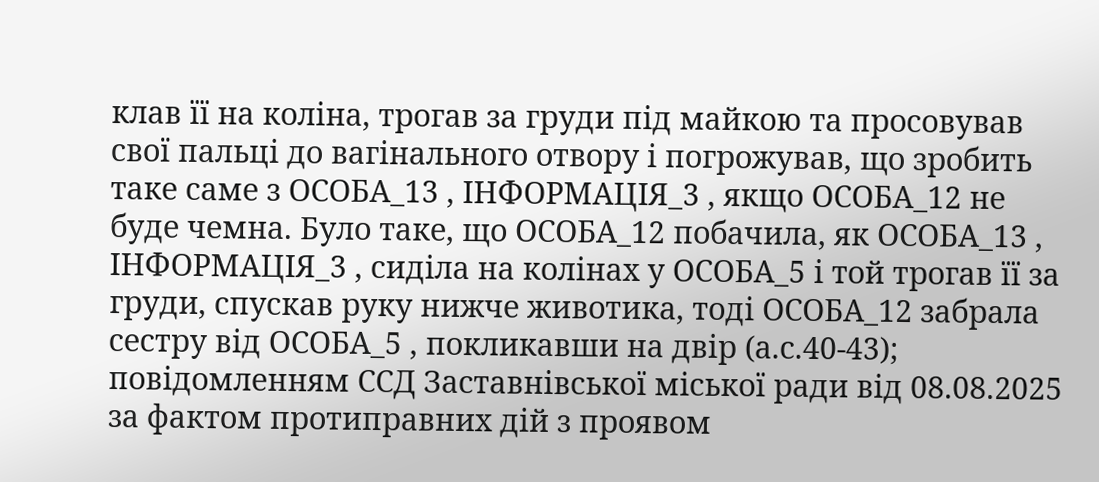клав її на коліна, трогав за груди під майкою та просовував свої пальці до вагінального отвору і погрожував, що зробить таке саме з ОСОБА_13 , ІНФОРМАЦІЯ_3 , якщо ОСОБА_12 не буде чемна. Було таке, що ОСОБА_12 побачила, як ОСОБА_13 , ІНФОРМАЦІЯ_3 , сиділа на колінах у ОСОБА_5 і той трогав її за груди, спускав руку нижче животика, тоді ОСОБА_12 забрала сестру від ОСОБА_5 , покликавши на двір (а.с.40-43);
повідомленням ССД Заставнівської міської ради від 08.08.2025 за фактом протиправних дій з проявом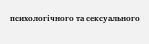психологічного та сексуального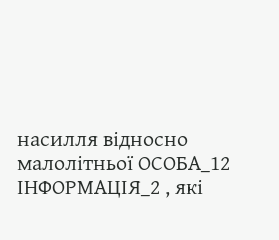насилля відносно малолітньої ОСОБА_12 ІНФОРМАЦІЯ_2 , які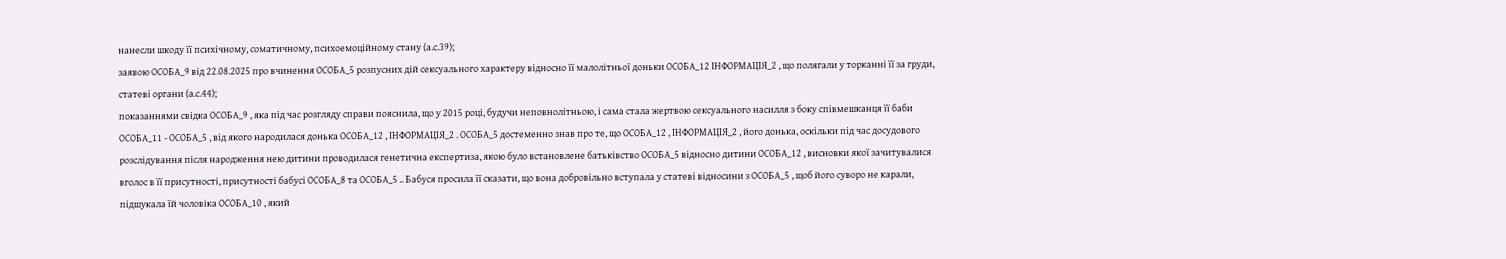нанесли шкоду її психічному, соматичному, психоемоційному стану (а.с.39);
заявою ОСОБА_9 від 22.08.2025 про вчинення ОСОБА_5 розпусних дій сексуального характеру відносно її малолітньої доньки ОСОБА_12 ІНФОРМАЦІЯ_2 , що полягали у торканні її за груди, статеві органи (а.с.44);
показаннями свідка ОСОБА_9 , яка під час розгляду справи пояснила, що у 2015 році, будучи неповнолітньою, і сама стала жертвою сексуального насилля з боку співмешканця її баби ОСОБА_11 - ОСОБА_5 , від якого народилася донька ОСОБА_12 , ІНФОРМАЦІЯ_2 . ОСОБА_5 достеменно знав про те, що ОСОБА_12 , ІНФОРМАЦІЯ_2 , його донька, оскільки під час досудового розслідування після народження нею дитини проводилася генетична експертиза, якою було встановлене батьківство ОСОБА_5 відносно дитини ОСОБА_12 , висновки якої зачитувалися вголос в її присутності, присутності бабусі ОСОБА_8 та ОСОБА_5 .. Бабуся просила її сказати, що вона добровільно вступала у статеві відносини з ОСОБА_5 , щоб його суворо не карали, підшукала їй чоловіка ОСОБА_10 , який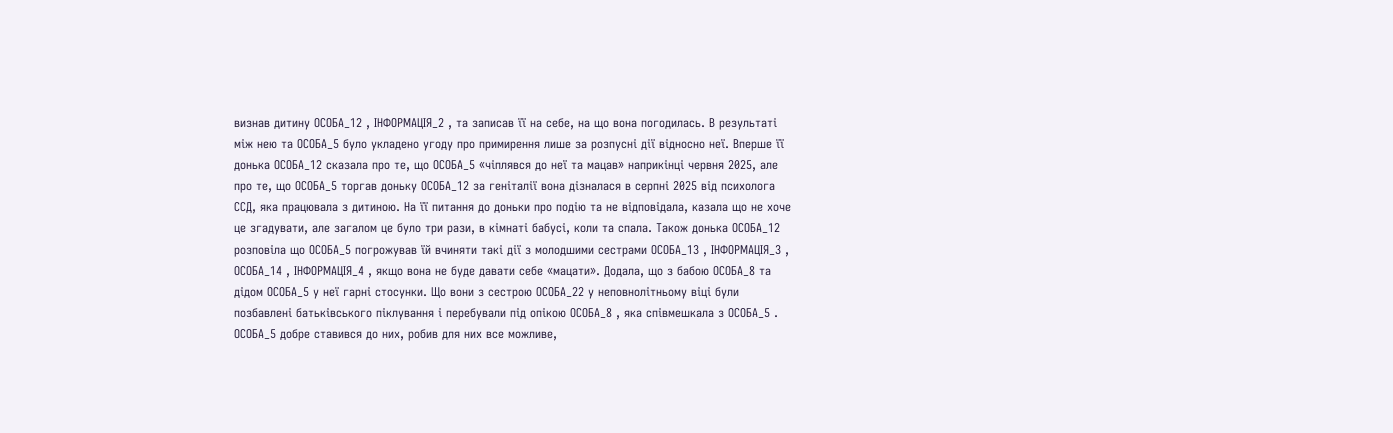визнав дитину ОСОБА_12 , ІНФОРМАЦІЯ_2 , та записав її на себе, на що вона погодилась. В результаті між нею та ОСОБА_5 було укладено угоду про примирення лише за розпусні дії відносно неї. Вперше її донька ОСОБА_12 сказала про те, що ОСОБА_5 «чіплявся до неї та мацав» наприкінці червня 2025, але про те, що ОСОБА_5 торгав доньку ОСОБА_12 за геніталії вона дізналася в серпні 2025 від психолога ССД, яка працювала з дитиною. На її питання до доньки про подію та не відповідала, казала що не хоче це згадувати, але загалом це було три рази, в кімнаті бабусі, коли та спала. Також донька ОСОБА_12 розповіла що ОСОБА_5 погрожував їй вчиняти такі дії з молодшими сестрами ОСОБА_13 , ІНФОРМАЦІЯ_3 , ОСОБА_14 , ІНФОРМАЦІЯ_4 , якщо вона не буде давати себе «мацати». Додала, що з бабою ОСОБА_8 та дідом ОСОБА_5 у неї гарні стосунки. Що вони з сестрою ОСОБА_22 у неповнолітньому віці були позбавлені батьківського піклування і перебували під опікою ОСОБА_8 , яка співмешкала з ОСОБА_5 . ОСОБА_5 добре ставився до них, робив для них все можливе,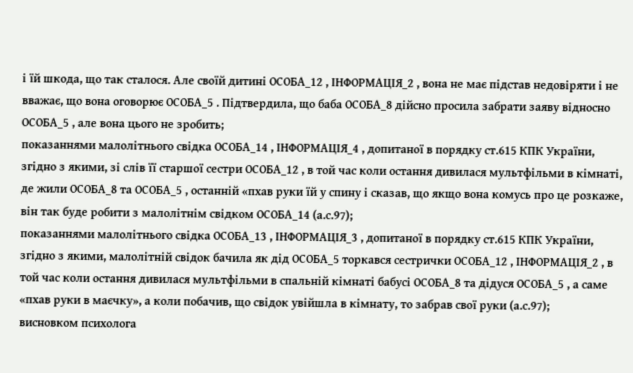і їй шкода, що так сталося. Але своїй дитині ОСОБА_12 , ІНФОРМАЦІЯ_2 , вона не має підстав недовіряти і не вважає, що вона оговорює ОСОБА_5 . Підтвердила, що баба ОСОБА_8 дійсно просила забрати заяву відносно ОСОБА_5 , але вона цього не зробить;
показаннями малолітнього свідка ОСОБА_14 , ІНФОРМАЦІЯ_4 , допитаної в порядку ст.615 КПК України, згідно з якими, зі слів її старшої сестри ОСОБА_12 , в той час коли остання дивилася мультфільми в кімнаті, де жили ОСОБА_8 та ОСОБА_5 , останній «пхав руки їй у спину і сказав, що якщо вона комусь про це розкаже, він так буде робити з малолітнім свідком ОСОБА_14 (а.с.97);
показаннями малолітнього свідка ОСОБА_13 , ІНФОРМАЦІЯ_3 , допитаної в порядку ст.615 КПК України, згідно з якими, малолітній свідок бачила як дід ОСОБА_5 торкався сестрички ОСОБА_12 , ІНФОРМАЦІЯ_2 , в той час коли остання дивилася мультфільми в спальній кімнаті бабусі ОСОБА_8 та дідуся ОСОБА_5 , а саме «пхав руки в маєчку», а коли побачив, що свідок увійшла в кімнату, то забрав свої руки (а.с.97);
висновком психолога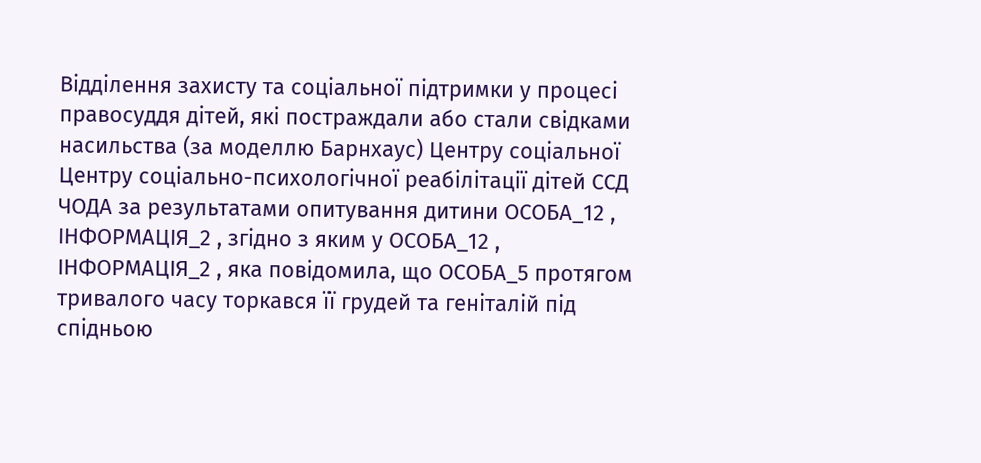Відділення захисту та соціальної підтримки у процесі правосуддя дітей, які постраждали або стали свідками насильства (за моделлю Барнхаус) Центру соціальної Центру соціально-психологічної реабілітації дітей ССД ЧОДА за результатами опитування дитини ОСОБА_12 , ІНФОРМАЦІЯ_2 , згідно з яким у ОСОБА_12 , ІНФОРМАЦІЯ_2 , яка повідомила, що ОСОБА_5 протягом тривалого часу торкався її грудей та геніталій під спідньою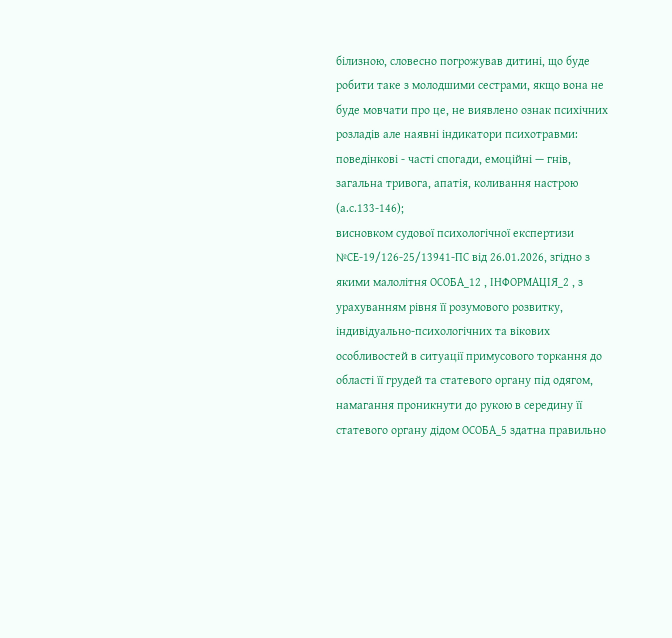білизною, словесно погрожував дитині, що буде робити таке з молодшими сестрами, якщо вона не буде мовчати про це, не виявлено ознак психічних розладів але наявні індикатори психотравми: поведінкові - часті спогади, емоційні — гнів, загальна тривога, апатія, коливання настрою (а.с.133-146);
висновком судової психологічної експертизи №СЕ-19/126-25/13941-ПС від 26.01.2026, згідно з якими малолітня ОСОБА_12 , ІНФОРМАЦІЯ_2 , з урахуванням рівня її розумового розвитку, індивідуально-психологічних та вікових особливостей в ситуації примусового торкання до області її грудей та статевого органу під одягом, намагання проникнути до рукою в середину її статевого органу дідом ОСОБА_5 здатна правильно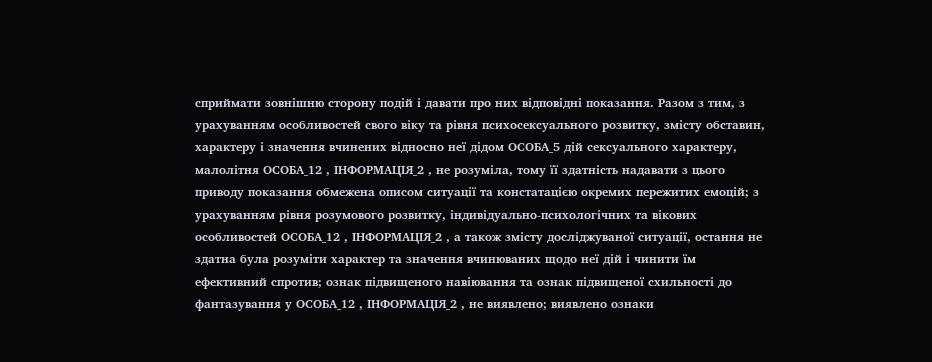сприймати зовнішню сторону подій і давати про них відповідні показання. Разом з тим, з урахуванням особливостей свого віку та рівня психосексуального розвитку, змісту обставин, характеру і значення вчинених відносно неї дідом ОСОБА_5 дій сексуального характеру, малолітня ОСОБА_12 , ІНФОРМАЦІЯ_2 , не розуміла, тому її здатність надавати з цього приводу показання обмежена описом ситуації та констатацією окремих пережитих емоцій; з урахуванням рівня розумового розвитку, індивідуально-психологічних та вікових особливостей ОСОБА_12 , ІНФОРМАЦІЯ_2 , а також змісту досліджуваної ситуації, остання не здатна була розуміти характер та значення вчинюваних щодо неї дій і чинити їм ефективний спротив; ознак підвищеного навіювання та ознак підвищеної схильності до фантазування у ОСОБА_12 , ІНФОРМАЦІЯ_2 , не виявлено; виявлено ознаки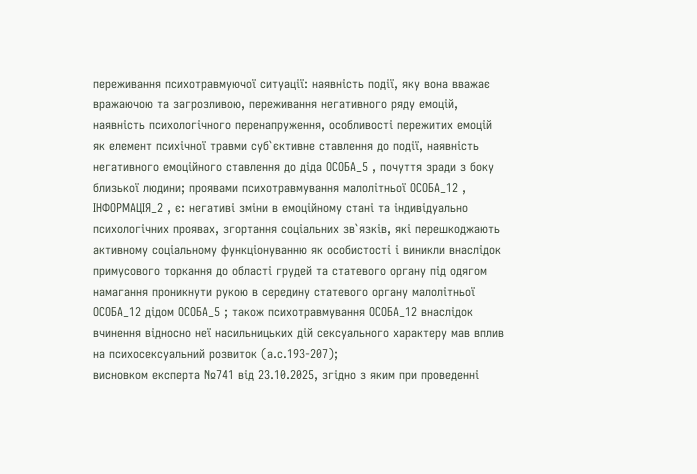переживання психотравмуючої ситуації: наявність події, яку вона вважає вражаючою та загрозливою, переживання негативного ряду емоцій, наявність психологічного перенапруження, особливості пережитих емоцій як елемент психічної травми суб`єктивне ставлення до події, наявність негативного емоційного ставлення до діда ОСОБА_5 , почуття зради з боку близької людини; проявами психотравмування малолітньої ОСОБА_12 , ІНФОРМАЦІЯ_2 , є: негативі зміни в емоційному стані та індивідуально психологічних проявах, згортання соціальних зв`язків, які перешкоджають активному соціальному функціонуванню як особистості і виникли внаслідок примусового торкання до області грудей та статевого органу під одягом намагання проникнути рукою в середину статевого органу малолітньої ОСОБА_12 дідом ОСОБА_5 ; також психотравмування ОСОБА_12 внаслідок вчинення відносно неї насильницьких дій сексуального характеру мав вплив на психосексуальний розвиток (а.с.193-207);
висновком експерта №741 від 23.10.2025, згідно з яким при проведенні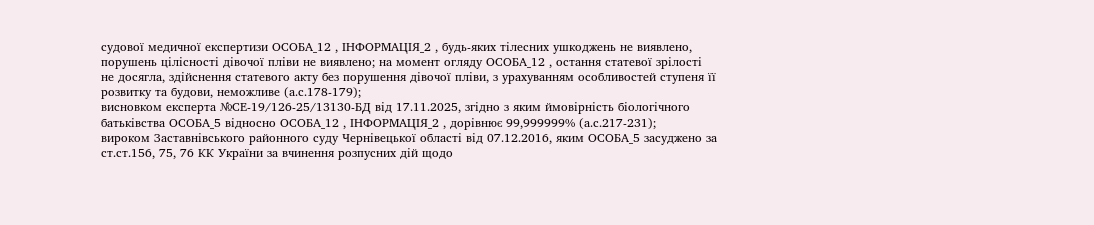судової медичної експертизи ОСОБА_12 , ІНФОРМАЦІЯ_2 , будь-яких тілесних ушкоджень не виявлено, порушень цілісності дівочої пліви не виявлено; на момент огляду ОСОБА_12 , остання статевої зрілості не досягла, здійснення статевого акту без порушення дівочої пліви, з урахуванням особливостей ступеня її розвитку та будови, неможливе (а.с.178-179);
висновком експерта №СЕ-19/126-25/13130-БД від 17.11.2025, згідно з яким ймовірність біологічного батьківства ОСОБА_5 відносно ОСОБА_12 , ІНФОРМАЦІЯ_2 , дорівнює 99,999999% (а.с.217-231);
вироком Заставнівського районного суду Чернівецької області від 07.12.2016, яким ОСОБА_5 засуджено за ст.ст.156, 75, 76 КК України за вчинення розпусних дій щодо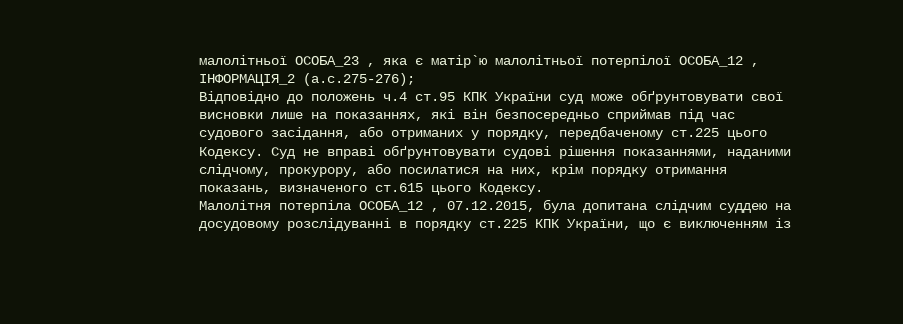малолітньої ОСОБА_23 , яка є матір`ю малолітньої потерпілої ОСОБА_12 , ІНФОРМАЦІЯ_2 (а.с.275-276);
Відповідно до положень ч.4 ст.95 КПК України суд може обґрунтовувати свої висновки лише на показаннях, які він безпосередньо сприймав під час судового засідання, або отриманих у порядку, передбаченому ст.225 цього Кодексу. Суд не вправі обґрунтовувати судові рішення показаннями, наданими слідчому, прокурору, або посилатися на них, крім порядку отримання показань, визначеного ст.615 цього Кодексу.
Малолітня потерпіла ОСОБА_12 , 07.12.2015, була допитана слідчим суддею на досудовому розслідуванні в порядку ст.225 КПК України, що є виключенням із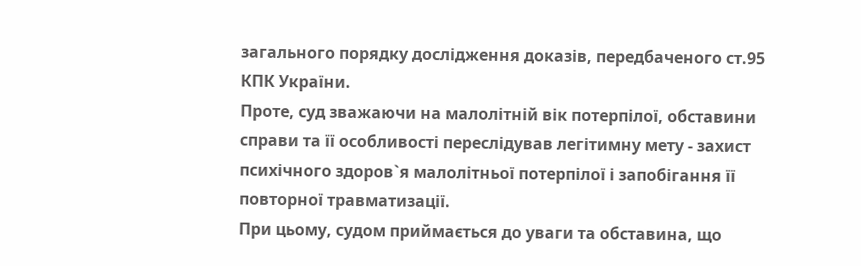загального порядку дослідження доказів, передбаченого ст.95 КПК України.
Проте, суд зважаючи на малолітній вік потерпілої, обставини справи та її особливості переслідував легітимну мету - захист психічного здоров`я малолітньої потерпілої і запобігання її повторної травматизації.
При цьому, судом приймається до уваги та обставина, що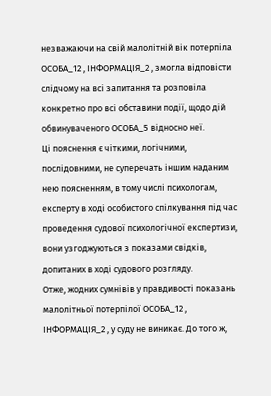незважаючи на свій малолітній вік потерпіла ОСОБА_12 , ІНФОРМАЦІЯ_2 , змогла відповісти слідчому на всі запитання та розповіла конкретно про всі обставини події, щодо дій обвинуваченого ОСОБА_5 відносно неї.
Ці пояснення є чіткими, логічними, послідовними, не суперечать іншим наданим нею поясненням, в тому числі психологам, експерту в ході особистого спілкування під час проведення судової психологічної експертизи, вони узгоджуються з показами свідків, допитаних в ході судового розгляду.
Отже, жодних сумнівів у правдивості показань малолітньої потерпілої ОСОБА_12 , ІНФОРМАЦІЯ_2 , у суду не виникає. До того ж,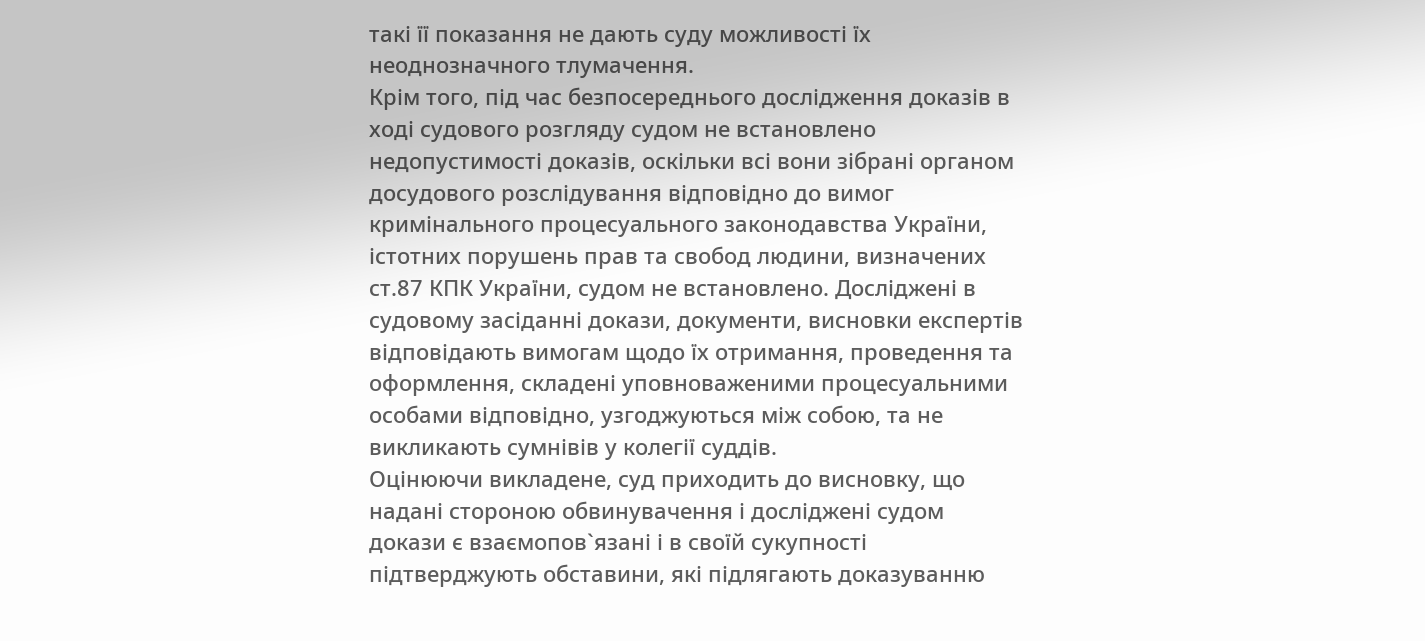такі її показання не дають суду можливості їх неоднозначного тлумачення.
Крім того, під час безпосереднього дослідження доказів в ході судового розгляду судом не встановлено недопустимості доказів, оскільки всі вони зібрані органом досудового розслідування відповідно до вимог кримінального процесуального законодавства України, істотних порушень прав та свобод людини, визначених ст.87 КПК України, судом не встановлено. Досліджені в судовому засіданні докази, документи, висновки експертів відповідають вимогам щодо їх отримання, проведення та оформлення, складені уповноваженими процесуальними особами відповідно, узгоджуються між собою, та не викликають сумнівів у колегії суддів.
Оцінюючи викладене, суд приходить до висновку, що надані стороною обвинувачення і досліджені судом докази є взаємопов`язані і в своїй сукупності підтверджують обставини, які підлягають доказуванню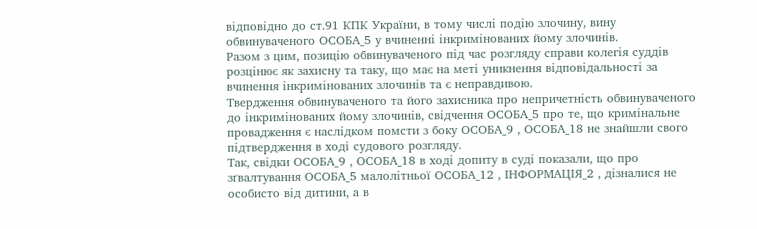відповідно до ст.91 КПК України, в тому числі подію злочину, вину обвинуваченого ОСОБА_5 у вчиненні інкримінованих йому злочинів.
Разом з цим, позицію обвинуваченого під час розгляду справи колегія суддів розцінює як захисну та таку, що має на меті уникнення відповідальності за вчинення інкримінованих злочинів та є неправдивою.
Твердження обвинуваченого та його захисника про непричетність обвинуваченого до інкримінованих йому злочинів, свідчення ОСОБА_5 про те, що кримінальне провадження є наслідком помсти з боку ОСОБА_9 , ОСОБА_18 не знайшли свого підтвердження в ході судового розгляду.
Так, свідки ОСОБА_9 , ОСОБА_18 в ході допиту в суді показали, що про зґвалтування ОСОБА_5 малолітньої ОСОБА_12 , ІНФОРМАЦІЯ_2 , дізналися не особисто від дитини, а в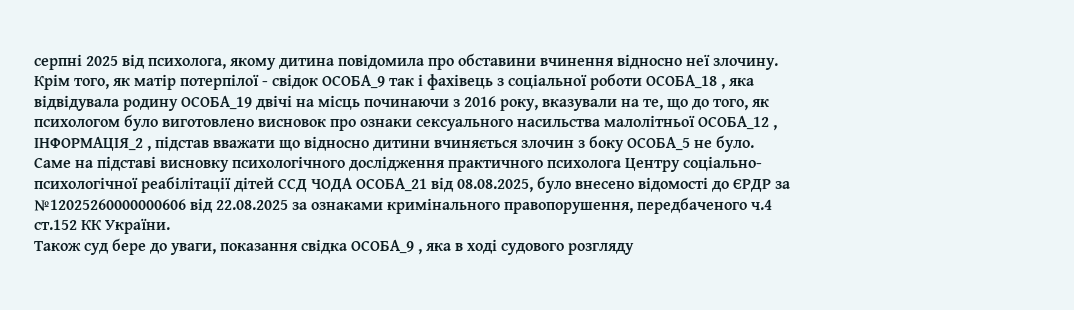серпні 2025 від психолога, якому дитина повідомила про обставини вчинення відносно неї злочину. Крім того, як матір потерпілої - свідок ОСОБА_9 так і фахівець з соціальної роботи ОСОБА_18 , яка відвідувала родину ОСОБА_19 двічі на місць починаючи з 2016 року, вказували на те, що до того, як психологом було виготовлено висновок про ознаки сексуального насильства малолітньої ОСОБА_12 , ІНФОРМАЦІЯ_2 , підстав вважати що відносно дитини вчиняється злочин з боку ОСОБА_5 не було. Саме на підставі висновку психологічного дослідження практичного психолога Центру соціально-психологічної реабілітації дітей ССД ЧОДА ОСОБА_21 від 08.08.2025, було внесено відомості до ЄРДР за №12025260000000606 від 22.08.2025 за ознаками кримінального правопорушення, передбаченого ч.4 ст.152 КК України.
Також суд бере до уваги, показання свідка ОСОБА_9 , яка в ході судового розгляду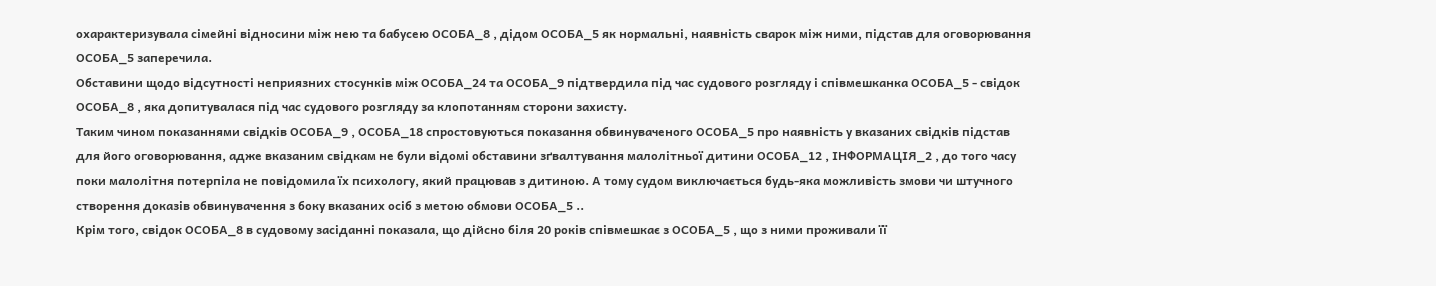охарактеризувала сімейні відносини між нею та бабусею ОСОБА_8 , дідом ОСОБА_5 як нормальні, наявність сварок між ними, підстав для оговорювання ОСОБА_5 заперечила.
Обставини щодо відсутності неприязних стосунків між ОСОБА_24 та ОСОБА_9 підтвердила під час судового розгляду і співмешканка ОСОБА_5 - свідок ОСОБА_8 , яка допитувалася під час судового розгляду за клопотанням сторони захисту.
Таким чином показаннями свідків ОСОБА_9 , ОСОБА_18 спростовуються показання обвинуваченого ОСОБА_5 про наявність у вказаних свідків підстав для його оговорювання, адже вказаним свідкам не були відомі обставини зґвалтування малолітньої дитини ОСОБА_12 , ІНФОРМАЦІЯ_2 , до того часу поки малолітня потерпіла не повідомила їх психологу, який працював з дитиною. А тому судом виключається будь-яка можливість змови чи штучного створення доказів обвинувачення з боку вказаних осіб з метою обмови ОСОБА_5 ..
Крім того, свідок ОСОБА_8 в судовому засіданні показала, що дійсно біля 20 років співмешкає з ОСОБА_5 , що з ними проживали її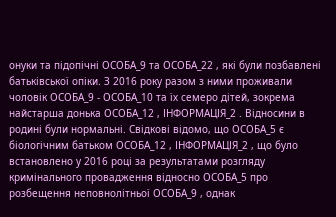онуки та підопічні ОСОБА_9 та ОСОБА_22 , які були позбавлені батьківської опіки. З 2016 року разом з ними проживали чоловік ОСОБА_9 - ОСОБА_10 та їх семеро дітей, зокрема найстарша донька ОСОБА_12 , ІНФОРМАЦІЯ_2 . Відносини в родині були нормальні. Свідкові відомо, що ОСОБА_5 є біологічним батьком ОСОБА_12 , ІНФОРМАЦІЯ_2 , що було встановлено у 2016 році за результатами розгляду кримінального провадження відносно ОСОБА_5 про розбещення неповнолітньої ОСОБА_9 , однак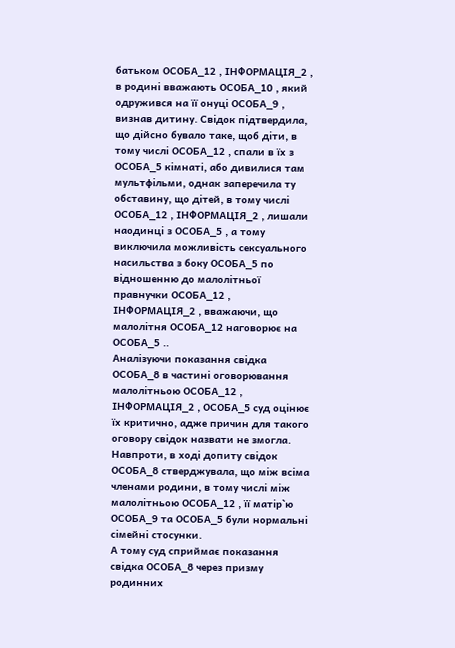батьком ОСОБА_12 , ІНФОРМАЦІЯ_2 , в родині вважають ОСОБА_10 , який одружився на її онуці ОСОБА_9 , визнав дитину. Свідок підтвердила, що дійсно бувало таке, щоб діти, в тому числі ОСОБА_12 , спали в їх з ОСОБА_5 кімнаті, або дивилися там мультфільми, однак заперечила ту обставину, що дітей, в тому числі ОСОБА_12 , ІНФОРМАЦІЯ_2 , лишали наодинці з ОСОБА_5 , а тому виключила можливість сексуального насильства з боку ОСОБА_5 по відношенню до малолітньої правнучки ОСОБА_12 , ІНФОРМАЦІЯ_2 , вважаючи, що малолітня ОСОБА_12 наговорює на ОСОБА_5 ..
Аналізуючи показання свідка ОСОБА_8 в частині оговорювання малолітньою ОСОБА_12 , ІНФОРМАЦІЯ_2 , ОСОБА_5 суд оцінює їх критично, адже причин для такого оговору свідок назвати не змогла. Навпроти, в ході допиту свідок ОСОБА_8 стверджувала, що між всіма членами родини, в тому числі між малолітньою ОСОБА_12 , її матір`ю ОСОБА_9 та ОСОБА_5 були нормальні сімейні стосунки.
А тому суд сприймає показання свідка ОСОБА_8 через призму родинних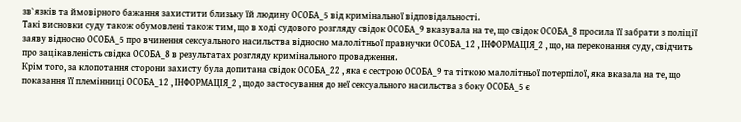зв`язків та ймовірного бажання захистити близьку їй людину ОСОБА_5 від кримінальної відповідальності.
Такі висновки суду також обумовлені також тим, що в ході судового розгляду свідок ОСОБА_9 вказувала на те, що свідок ОСОБА_8 просила її забрати з поліції заяву відносно ОСОБА_5 про вчинення сексуального насильства відносно малолітньої правнучки ОСОБА_12 , ІНФОРМАЦІЯ_2 , що, на переконання суду, свідчить про зацікавленість свідка ОСОБА_8 в результатах розгляду кримінального провадження.
Крім того, за клопотання сторони захисту була допитана свідок ОСОБА_22 , яка є сестрою ОСОБА_9 та тіткою малолітньої потерпілої, яка вказала на те, що показання її племінниці ОСОБА_12 , ІНФОРМАЦІЯ_2 , щодо застосування до неї сексуального насильства з боку ОСОБА_5 є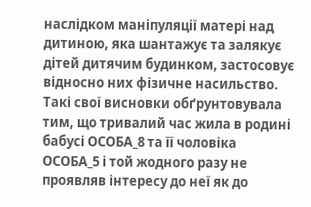наслідком маніпуляції матері над дитиною, яка шантажує та залякує дітей дитячим будинком, застосовує відносно них фізичне насильство. Такі свої висновки обґрунтовувала тим, що тривалий час жила в родині бабусі ОСОБА_8 та її чоловіка ОСОБА_5 і той жодного разу не проявляв інтересу до неї як до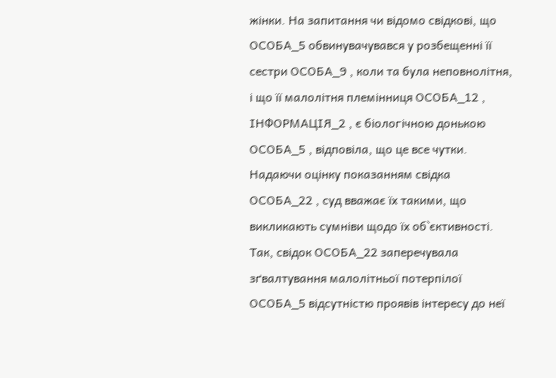жінки. На запитання чи відомо свідкові, що ОСОБА_5 обвинувачувався у розбещенні її сестри ОСОБА_9 , коли та була неповнолітня, і що її малолітня племінниця ОСОБА_12 , ІНФОРМАЦІЯ_2 , є біологічною донькою ОСОБА_5 , відповіла, що це все чутки.
Надаючи оцінку показанням свідка ОСОБА_22 , суд вважає їх такими, що викликають сумніви щодо їх об`єктивності. Так, свідок ОСОБА_22 заперечувала зґвалтування малолітньої потерпілої ОСОБА_5 відсутністю проявів інтересу до неї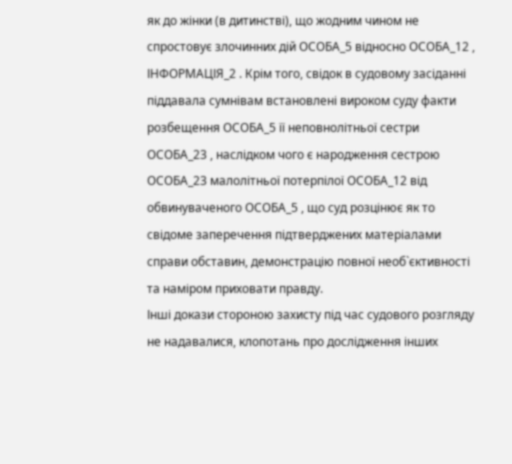як до жінки (в дитинстві), що жодним чином не спростовує злочинних дій ОСОБА_5 відносно ОСОБА_12 , ІНФОРМАЦІЯ_2 . Крім того, свідок в судовому засіданні піддавала сумнівам встановлені вироком суду факти розбещення ОСОБА_5 її неповнолітньої сестри ОСОБА_23 , наслідком чого є народження сестрою ОСОБА_23 малолітньої потерпілої ОСОБА_12 від обвинуваченого ОСОБА_5 , що суд розцінює як то свідоме заперечення підтверджених матеріалами справи обставин, демонстрацію повної необ`єктивності та наміром приховати правду.
Інші докази стороною захисту під час судового розгляду не надавалися, клопотань про дослідження інших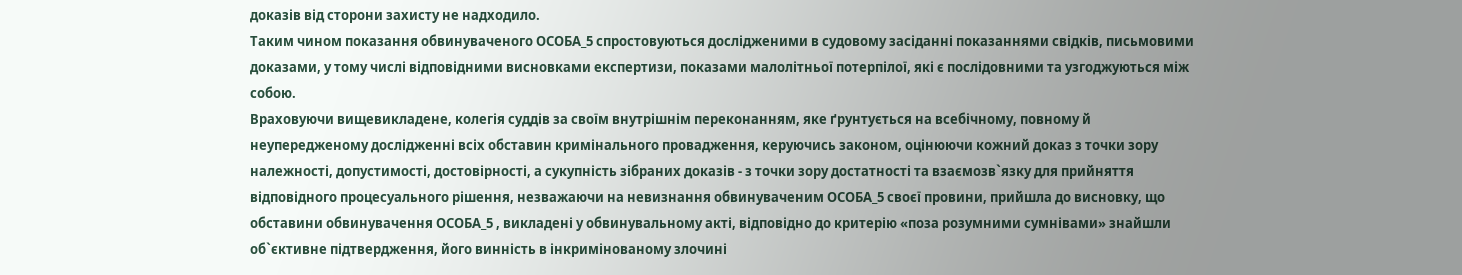доказів від сторони захисту не надходило.
Таким чином показання обвинуваченого ОСОБА_5 спростовуються дослідженими в судовому засіданні показаннями свідків, письмовими доказами, у тому числі відповідними висновками експертизи, показами малолітньої потерпілої, які є послідовними та узгоджуються між собою.
Враховуючи вищевикладене, колегія суддів за своїм внутрішнім переконанням, яке ґрунтується на всебічному, повному й неупередженому дослідженні всіх обставин кримінального провадження, керуючись законом, оцінюючи кожний доказ з точки зору належності, допустимості, достовірності, а сукупність зібраних доказів - з точки зору достатності та взаємозв`язку для прийняття відповідного процесуального рішення, незважаючи на невизнання обвинуваченим ОСОБА_5 своєї провини, прийшла до висновку, що обставини обвинувачення ОСОБА_5 , викладені у обвинувальному акті, відповідно до критерію «поза розумними сумнівами» знайшли об`єктивне підтвердження, його винність в інкримінованому злочині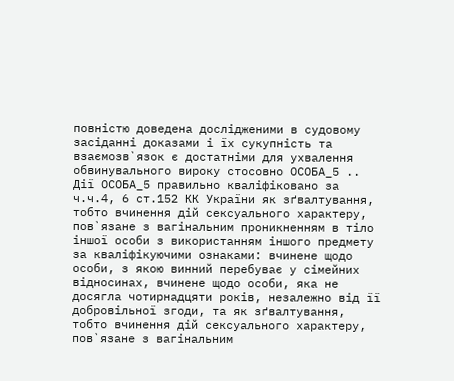повністю доведена дослідженими в судовому засіданні доказами і їх сукупність та взаємозв`язок є достатніми для ухвалення обвинувального вироку стосовно ОСОБА_5 ..
Дії ОСОБА_5 правильно кваліфіковано за ч.ч.4, 6 ст.152 КК України як зґвалтування, тобто вчинення дій сексуального характеру, пов`язане з вагінальним проникненням в тіло іншої особи з використанням іншого предмету за кваліфікуючими ознаками: вчинене щодо особи, з якою винний перебуває у сімейних відносинах, вчинене щодо особи, яка не досягла чотирнадцяти років, незалежно від її добровільної згоди, та як зґвалтування, тобто вчинення дій сексуального характеру, пов`язане з вагінальним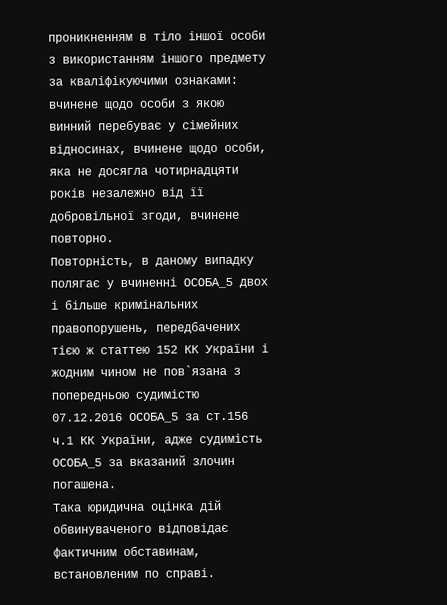проникненням в тіло іншої особи з використанням іншого предмету за кваліфікуючими ознаками: вчинене щодо особи з якою винний перебуває у сімейних відносинах, вчинене щодо особи, яка не досягла чотирнадцяти років незалежно від її добровільної згоди, вчинене повторно.
Повторність, в даному випадку полягає у вчиненні ОСОБА_5 двох і більше кримінальних правопорушень, передбачених тією ж статтею 152 КК України і жодним чином не пов`язана з попередньою судимістю 07.12.2016 ОСОБА_5 за ст.156 ч.1 КК України, адже судимість ОСОБА_5 за вказаний злочин погашена.
Така юридична оцінка дій обвинуваченого відповідає фактичним обставинам, встановленим по справі.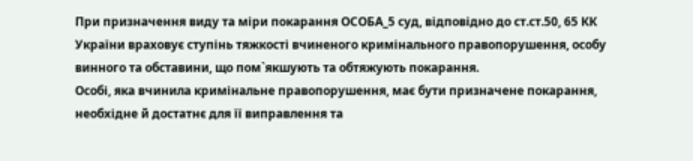При призначення виду та міри покарання ОСОБА_5 суд, відповідно до ст.ст.50, 65 КК України враховує ступінь тяжкості вчиненого кримінального правопорушення, особу винного та обставини, що пом`якшують та обтяжують покарання.
Особі, яка вчинила кримінальне правопорушення, має бути призначене покарання, необхідне й достатнє для її виправлення та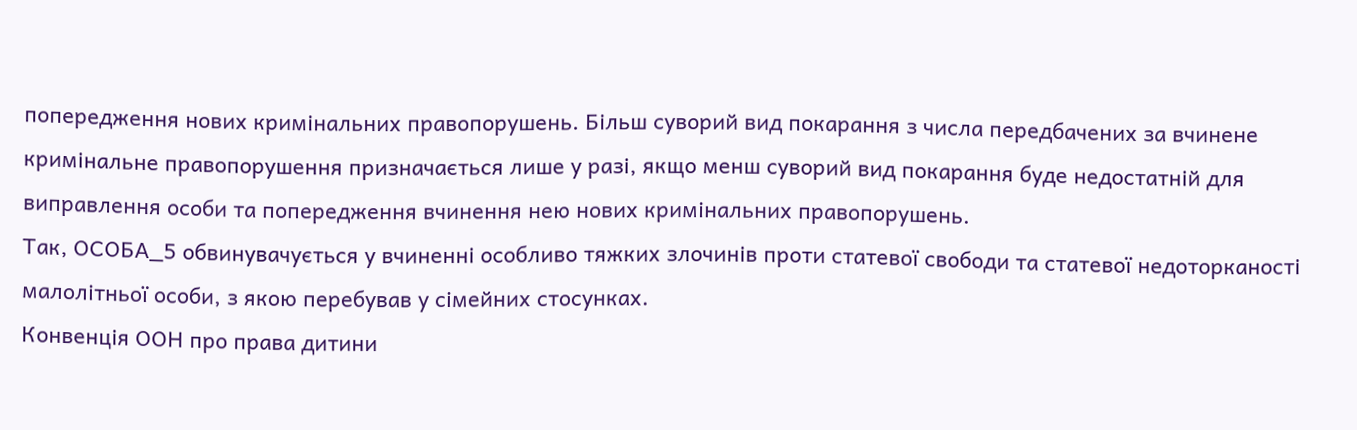попередження нових кримінальних правопорушень. Більш суворий вид покарання з числа передбачених за вчинене кримінальне правопорушення призначається лише у разі, якщо менш суворий вид покарання буде недостатній для виправлення особи та попередження вчинення нею нових кримінальних правопорушень.
Так, ОСОБА_5 обвинувачується у вчиненні особливо тяжких злочинів проти статевої свободи та статевої недоторканості малолітньої особи, з якою перебував у сімейних стосунках.
Конвенція ООН про права дитини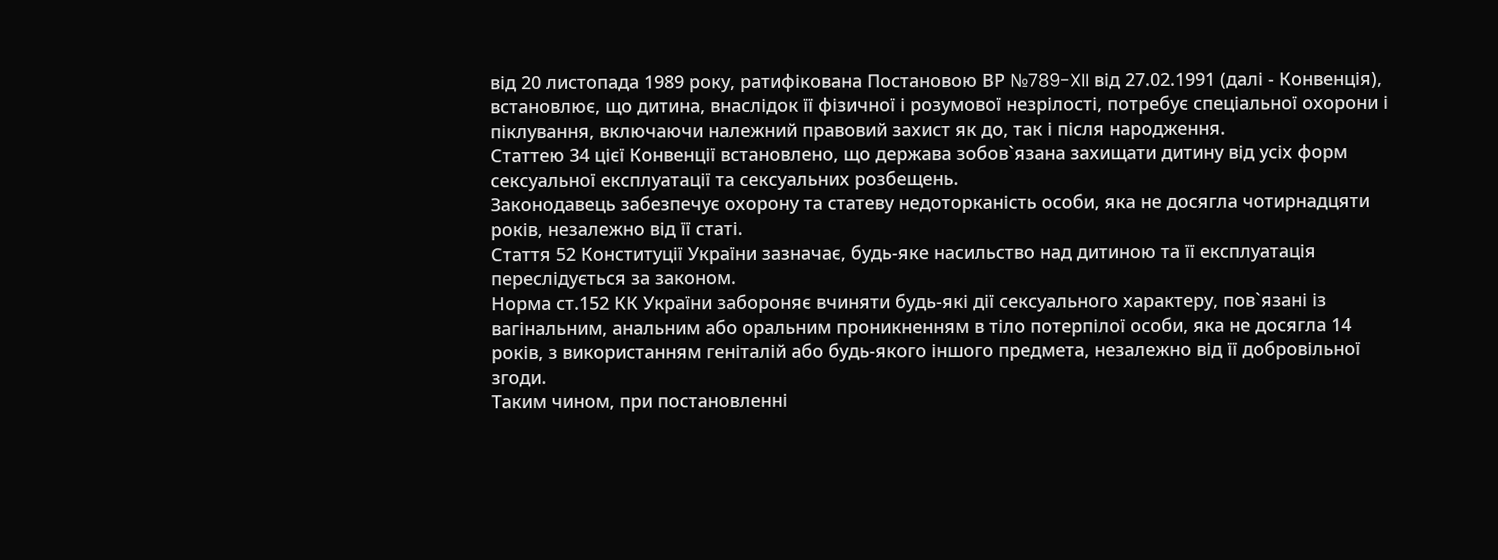від 20 листопада 1989 року, ратифікована Постановою ВР №789-XII від 27.02.1991 (далі - Конвенція), встановлює, що дитина, внаслідок її фізичної і розумової незрілості, потребує спеціальної охорони і піклування, включаючи належний правовий захист як до, так і після народження.
Статтею 34 цієї Конвенції встановлено, що держава зобов`язана захищати дитину від усіх форм сексуальної експлуатації та сексуальних розбещень.
Законодавець забезпечує охорону та статеву недоторканість особи, яка не досягла чотирнадцяти років, незалежно від її статі.
Стаття 52 Конституції України зазначає, будь-яке насильство над дитиною та її експлуатація переслідується за законом.
Норма ст.152 КК України забороняє вчиняти будь-які дії сексуального характеру, пов`язані із вагінальним, анальним або оральним проникненням в тіло потерпілої особи, яка не досягла 14 років, з використанням геніталій або будь-якого іншого предмета, незалежно від її добровільної згоди.
Таким чином, при постановленні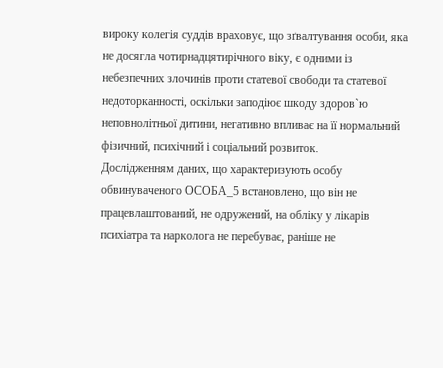вироку колегія суддів враховує, що зґвалтування особи, яка не досягла чотирнадцятирічного віку, є одними із небезпечних злочинів проти статевої свободи та статевої недоторканності, оскільки заподіює шкоду здоров`ю неповнолітньої дитини, негативно впливає на її нормальний фізичний, психічний і соціальний розвиток.
Дослідженням даних, що характеризують особу обвинуваченого ОСОБА_5 встановлено, що він не працевлаштований, не одружений, на обліку у лікарів психіатра та нарколога не перебуває, раніше не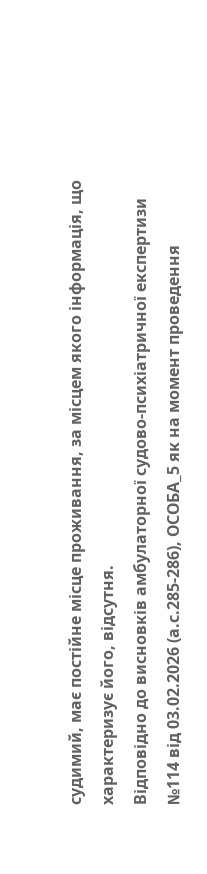судимий, має постійне місце проживання, за місцем якого інформація, що характеризує його, відсутня.
Відповідно до висновків амбулаторної судово-психіатричної експертизи №114 від 03.02.2026 (а.с.285-286), ОСОБА_5 як на момент проведення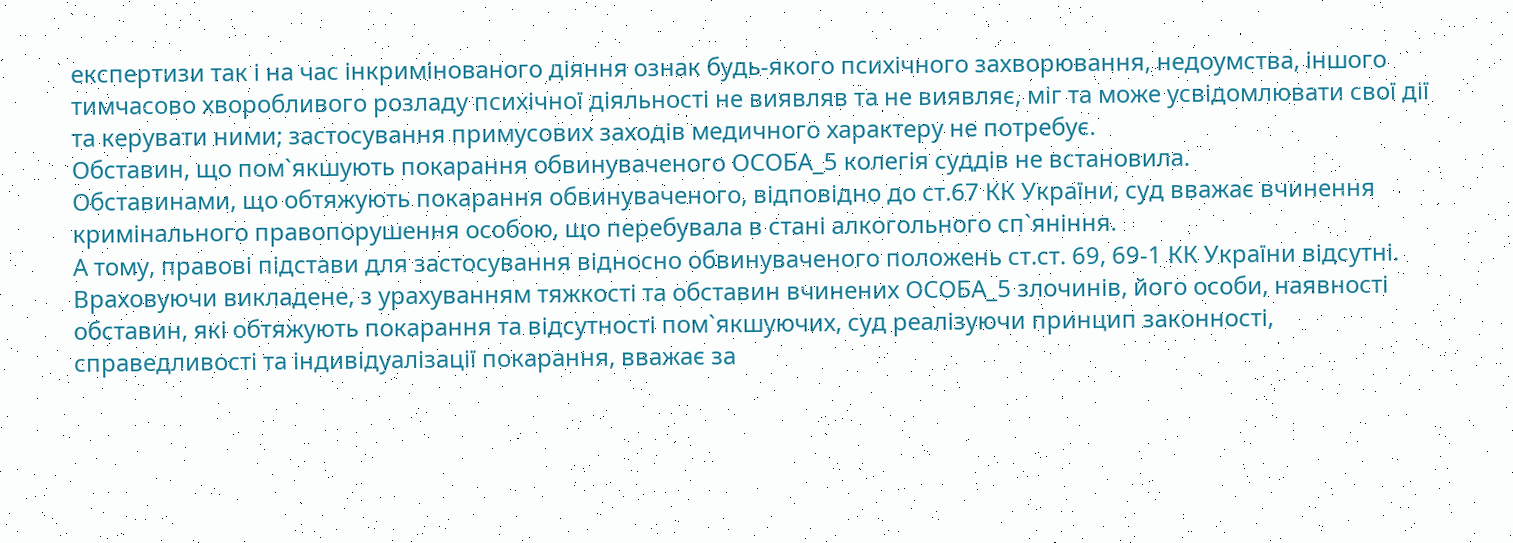експертизи так і на час інкримінованого діяння ознак будь-якого психічного захворювання, недоумства, іншого тимчасово хворобливого розладу психічної діяльності не виявляв та не виявляє, міг та може усвідомлювати свої дії та керувати ними; застосування примусових заходів медичного характеру не потребує.
Обставин, що пом`якшують покарання обвинуваченого ОСОБА_5 колегія суддів не встановила.
Обставинами, що обтяжують покарання обвинуваченого, відповідно до ст.67 КК України, суд вважає вчинення кримінального правопорушення особою, що перебувала в стані алкогольного сп`яніння.
А тому, правові підстави для застосування відносно обвинуваченого положень ст.ст. 69, 69-1 КК України відсутні.
Враховуючи викладене, з урахуванням тяжкості та обставин вчинених ОСОБА_5 злочинів, його особи, наявності обставин, які обтяжують покарання та відсутності пом`якшуючих, суд реалізуючи принцип законності, справедливості та індивідуалізації покарання, вважає за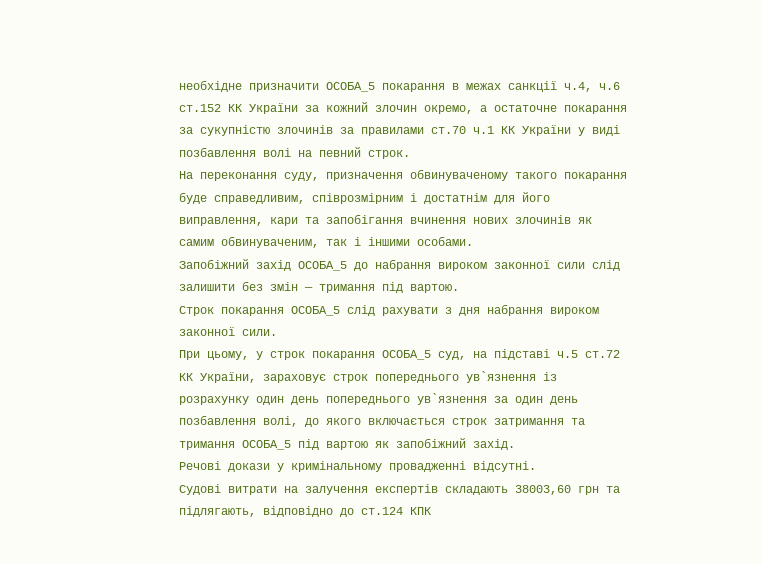необхідне призначити ОСОБА_5 покарання в межах санкції ч.4, ч.6 ст.152 КК України за кожний злочин окремо, а остаточне покарання за сукупністю злочинів за правилами ст.70 ч.1 КК України у виді позбавлення волі на певний строк.
На переконання суду, призначення обвинуваченому такого покарання буде справедливим, співрозмірним і достатнім для його виправлення, кари та запобігання вчинення нових злочинів як самим обвинуваченим, так і іншими особами.
Запобіжний захід ОСОБА_5 до набрання вироком законної сили слід залишити без змін — тримання під вартою.
Строк покарання ОСОБА_5 слід рахувати з дня набрання вироком законної сили.
При цьому, у строк покарання ОСОБА_5 суд, на підставі ч.5 ст.72 КК України, зараховує строк попереднього ув`язнення із розрахунку один день попереднього ув`язнення за один день позбавлення волі, до якого включається строк затримання та тримання ОСОБА_5 під вартою як запобіжний захід.
Речові докази у кримінальному провадженні відсутні.
Судові витрати на залучення експертів складають 38003,60 грн та підлягають, відповідно до ст.124 КПК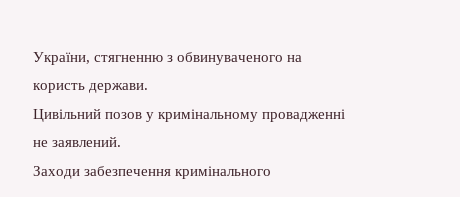України, стягненню з обвинуваченого на користь держави.
Цивільний позов у кримінальному провадженні не заявлений.
Заходи забезпечення кримінального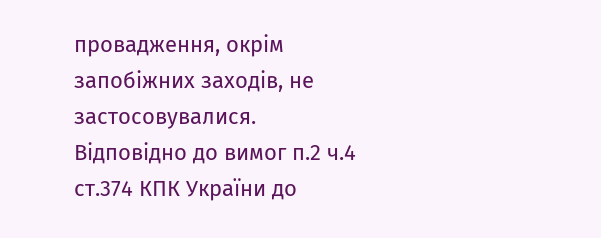провадження, окрім запобіжних заходів, не застосовувалися.
Відповідно до вимог п.2 ч.4 ст.374 КПК України до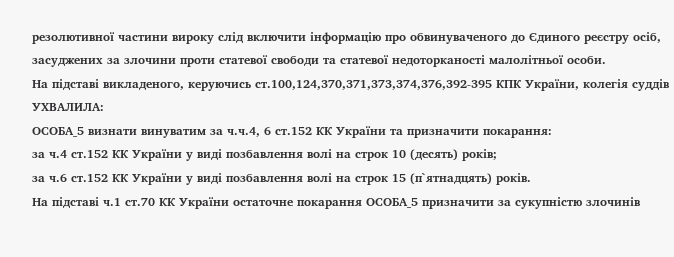резолютивної частини вироку слід включити інформацію про обвинуваченого до Єдиного реєстру осіб, засуджених за злочини проти статевої свободи та статевої недоторканості малолітньої особи.
На підставі викладеного, керуючись ст.100,124,370,371,373,374,376,392-395 КПК України, колегія суддів
УХВАЛИЛА:
ОСОБА_5 визнати винуватим за ч.ч.4, 6 ст.152 КК України та призначити покарання:
за ч.4 ст.152 КК України у виді позбавлення волі на строк 10 (десять) років;
за ч.6 ст.152 КК України у виді позбавлення волі на строк 15 (п`ятнадцять) років.
На підставі ч.1 ст.70 КК України остаточне покарання ОСОБА_5 призначити за сукупністю злочинів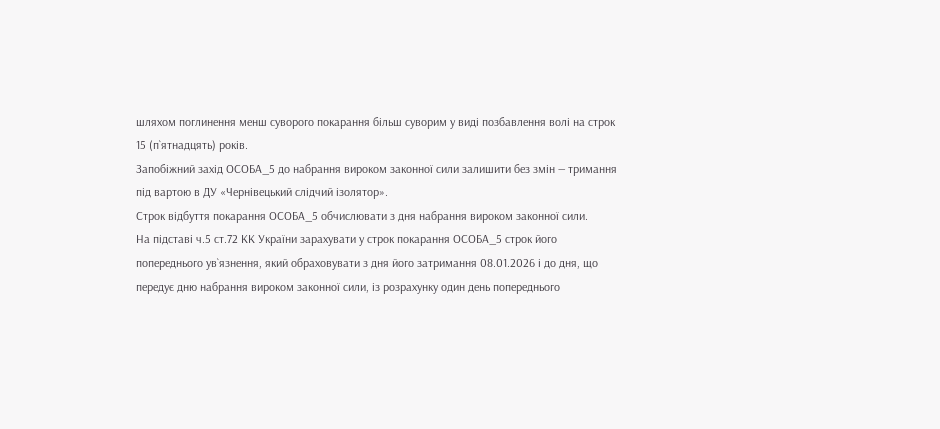шляхом поглинення менш суворого покарання більш суворим у виді позбавлення волі на строк 15 (п`ятнадцять) років.
Запобіжний захід ОСОБА_5 до набрання вироком законної сили залишити без змін — тримання під вартою в ДУ «Чернівецький слідчий ізолятор».
Строк відбуття покарання ОСОБА_5 обчислювати з дня набрання вироком законної сили.
На підставі ч.5 ст.72 КК України зарахувати у строк покарання ОСОБА_5 строк його попереднього ув`язнення, який обраховувати з дня його затримання 08.01.2026 і до дня, що передує дню набрання вироком законної сили, із розрахунку один день попереднього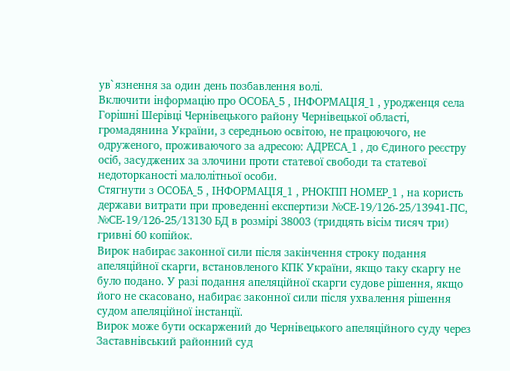ув`язнення за один день позбавлення волі.
Включити інформацію про ОСОБА_5 , ІНФОРМАЦІЯ_1 , уродженця села Горішні Шерівці Чернівецького району Чернівецької області, громадянина України, з середньою освітою, не працюючого, не одруженого, проживаючого за адресою: АДРЕСА_1 , до Єдиного реєстру осіб, засуджених за злочини проти статевої свободи та статевої недоторканості малолітньої особи.
Стягнути з ОСОБА_5 , ІНФОРМАЦІЯ_1 , РНОКПП НОМЕР_1 , на користь держави витрати при проведенні експертизи №СЕ-19/126-25/13941-ПС, №СЕ-19/126-25/13130 БД в розмірі 38003 (тридцять вісім тисяч три) гривні 60 копійок.
Вирок набирає законної сили після закінчення строку подання апеляційної скарги, встановленого КПК України, якщо таку скаргу не було подано. У разі подання апеляційної скарги судове рішення, якщо його не скасовано, набирає законної сили після ухвалення рішення судом апеляційної інстанції.
Вирок може бути оскаржений до Чернівецького апеляційного суду через Заставнівський районний суд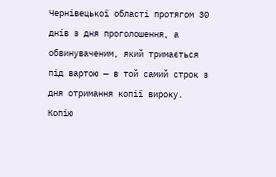Чернівецької області протягом 30 днів з дня проголошення, а обвинуваченим, який тримається під вартою — в той самий строк з дня отримання копії вироку.
Копію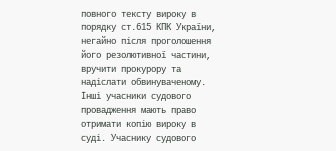повного тексту вироку в порядку ст.615 КПК України, негайно після проголошення його резолютивної частини, вручити прокурору та надіслати обвинуваченому. Інші учасники судового провадження мають право отримати копію вироку в суді. Учаснику судового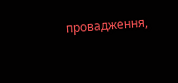провадження,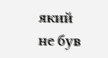який не був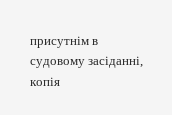присутнім в судовому засіданні, копія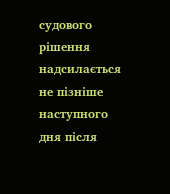судового рішення надсилається не пізніше наступного дня після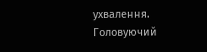ухвалення.
Головуючий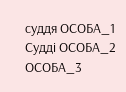суддя ОСОБА_1
Судді ОСОБА_2
ОСОБА_3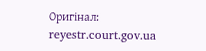Оригінал: reyestr.court.gov.ua